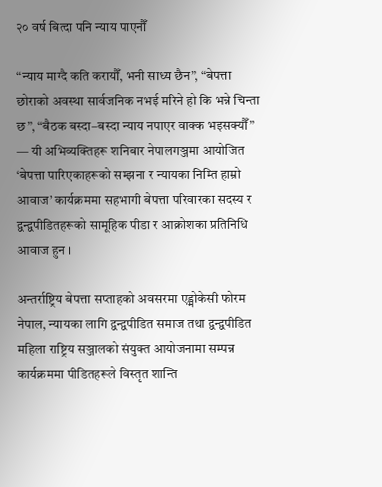२० वर्ष बित्दा पनि न्याय पाएनौँ

“न्याय माग्दै कति करायौँ, भनी साध्य छैन”, “बेपत्ता छोराको अवस्था सार्वजनिक नभई मरिने हो कि भन्ने चिन्ता छ”, “बैठक बस्दा–बस्दा न्याय नपाएर वाक्क भइसक्यौँ” — यी अभिव्यक्तिहरू शनिबार नेपालगञ्जमा आयोजित ‘बेपत्ता पारिएकाहरूको सम्झना र न्यायका निम्ति हाम्रो आवाज’ कार्यक्रममा सहभागी बेपत्ता परिवारका सदस्य र द्वन्द्वपीडितहरूको सामूहिक पीडा र आक्रोशका प्रतिनिधि आवाज हुन ।

अन्तर्राष्ट्रिय बेपत्ता सप्ताहको अवसरमा एड्भोकेसी फोरम नेपाल, न्यायका लागि द्वन्द्वपीडित समाज तथा द्वन्द्वपीडित महिला राष्ट्रिय सञ्जालको संयुक्त आयोजनामा सम्पन्न कार्यक्रममा पीडितहरूले विस्तृत शान्ति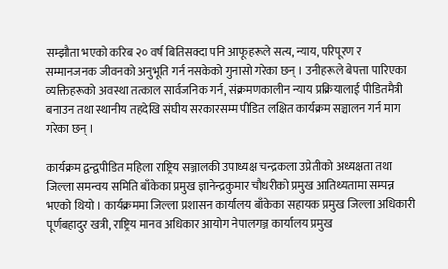सम्झौता भएको करिब २० वर्ष बितिसक्दा पनि आफूहरूले सत्य, न्याय, परिपूरण र सम्मानजनक जीवनको अनुभूति गर्न नसकेको गुनासो गरेका छन् । उनीहरूले बेपत्ता पारिएका व्यक्तिहरूको अवस्था तत्काल सार्वजनिक गर्न, संक्रमणकालीन न्याय प्रक्रियालाई पीडितमैत्री बनाउन तथा स्थानीय तहदेखि संघीय सरकारसम्म पीडित लक्षित कार्यक्रम सञ्चालन गर्न माग गरेका छन् ।

कार्यक्रम द्वन्द्वपीडित महिला राष्ट्रिय सञ्जालकी उपाध्यक्ष चन्द्रकला उप्रेतीको अध्यक्षता तथा जिल्ला समन्वय समिति बाँकेका प्रमुख ज्ञानेन्द्रकुमार चौधरीको प्रमुख आतिथ्यतामा सम्पन्न भएको थियो । कार्यक्रममा जिल्ला प्रशासन कार्यालय बाँकेका सहायक प्रमुख जिल्ला अधिकारी पूर्णबहादुर खत्री, राष्ट्रिय मानव अधिकार आयोग नेपालगञ्ज कार्यालय प्रमुख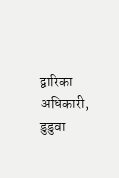द्वारिका अधिकारी, डुडुवा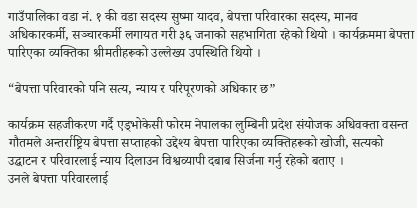गाउँपालिका वडा नं. १ की वडा सदस्य सुष्मा यादव, बेपत्ता परिवारका सदस्य, मानव अधिकारकर्मी, सञ्चारकर्मी लगायत गरी ३६ जनाको सहभागिता रहेको थियो । कार्यक्रममा बेपत्ता पारिएका व्यक्तिका श्रीमतीहरूको उल्लेख्य उपस्थिति थियो ।

“बेपत्ता परिवारको पनि सत्य, न्याय र परिपूरणको अधिकार छ”

कार्यक्रम सहजीकरण गर्दै एड्भोकेसी फोरम नेपालका लुम्बिनी प्रदेश संयोजक अधिवक्ता वसन्त गौतमले अन्तर्राष्ट्रिय बेपत्ता सप्ताहको उद्देश्य बेपत्ता पारिएका व्यक्तिहरूको खोजी, सत्यको उद्घाटन र परिवारलाई न्याय दिलाउन विश्वव्यापी दबाब सिर्जना गर्नु रहेको बताए ।
उनले बेपत्ता परिवारलाई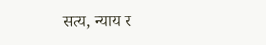सत्य, न्याय र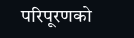परिपूरणको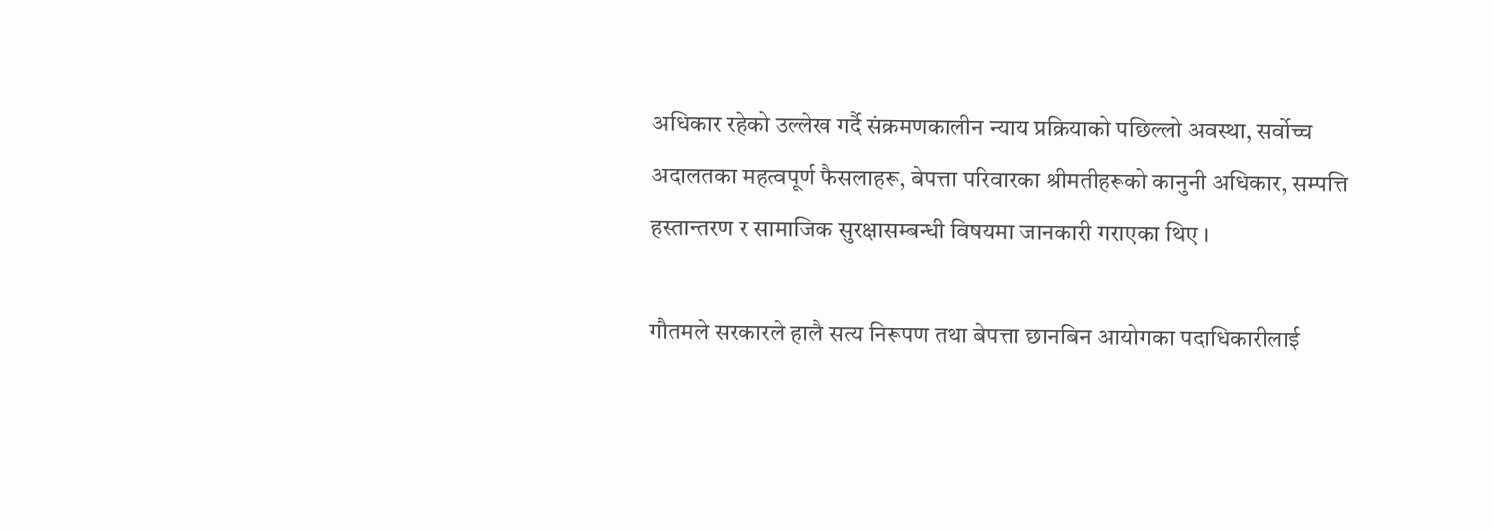अधिकार रहेको उल्लेख गर्दै संक्रमणकालीन न्याय प्रक्रियाको पछिल्लो अवस्था, सर्वोच्च अदालतका महत्वपूर्ण फैसलाहरू, बेपत्ता परिवारका श्रीमतीहरूको कानुनी अधिकार, सम्पत्ति हस्तान्तरण र सामाजिक सुरक्षासम्बन्धी विषयमा जानकारी गराएका थिए ।

गौतमले सरकारले हालै सत्य निरूपण तथा बेपत्ता छानबिन आयोगका पदाधिकारीलाई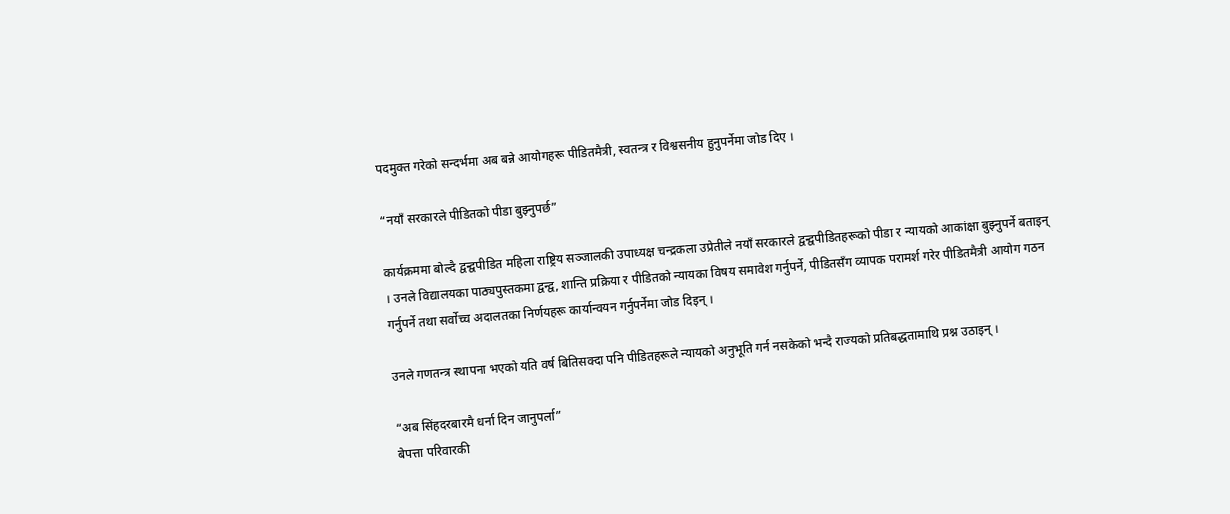पदमुक्त गरेको सन्दर्भमा अब बन्ने आयोगहरू पीडितमैत्री, स्वतन्त्र र विश्वसनीय हुनुपर्नेमा जोड दिए ।

“नयाँ सरकारले पीडितको पीडा बुझ्नुपर्छ”

कार्यक्रममा बोल्दै द्वन्द्वपीडित महिला राष्ट्रिय सञ्जालकी उपाध्यक्ष चन्द्रकला उप्रेतीले नयाँ सरकारले द्वन्द्वपीडितहरूको पीडा र न्यायको आकांक्षा बुझ्नुपर्ने बताइन् । उनले विद्यालयका पाठ्यपुस्तकमा द्वन्द्व, शान्ति प्रक्रिया र पीडितको न्यायका विषय समावेश गर्नुपर्ने, पीडितसँग व्यापक परामर्श गरेर पीडितमैत्री आयोग गठन गर्नुपर्ने तथा सर्वोच्च अदालतका निर्णयहरू कार्यान्वयन गर्नुपर्नेमा जोड दिइन् ।

उनले गणतन्त्र स्थापना भएको यति वर्ष बितिसक्दा पनि पीडितहरूले न्यायको अनुभूति गर्न नसकेको भन्दै राज्यको प्रतिबद्धतामाथि प्रश्न उठाइन् ।

“अब सिंहदरबारमै धर्ना दिन जानुपर्ला”
बेपत्ता परिवारकी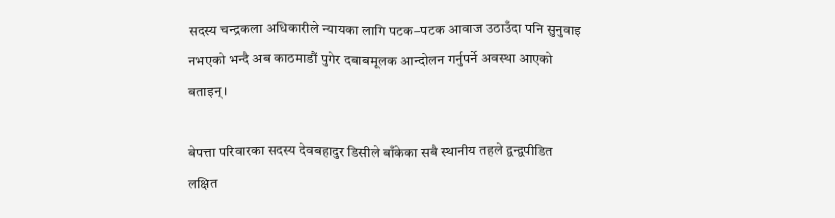सदस्य चन्द्रकला अधिकारीले न्यायका लागि पटक–पटक आवाज उठाउँदा पनि सुनुवाइ नभएको भन्दै अब काठमाडौं पुगेर दबाबमूलक आन्दोलन गर्नुपर्ने अवस्था आएको बताइन् ।

बेपत्ता परिवारका सदस्य देवबहादुर डिसीले बाँकेका सबै स्थानीय तहले द्वन्द्वपीडित लक्षित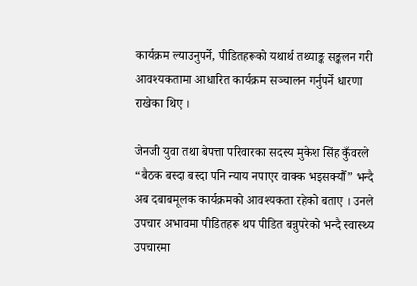कार्यक्रम ल्याउनुपर्ने, पीडितहरूको यथार्थ तथ्याङ्क सङ्कलन गरी आवश्यकतामा आधारित कार्यक्रम सञ्चालन गर्नुपर्ने धारणा राखेका थिए ।

जेनजी युवा तथा बेपत्ता परिवारका सदस्य मुकेश सिंह कुँवरले “बैठक बस्दा बस्दा पनि न्याय नपाएर वाक्क भइसक्यौँ” भन्दै अब दबाबमूलक कार्यक्रमको आवश्यकता रहेको बताए । उनले उपचार अभावमा पीडितहरू थप पीडित बन्नुपरेको भन्दै स्वास्थ्य उपचारमा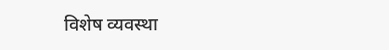विशेष व्यवस्था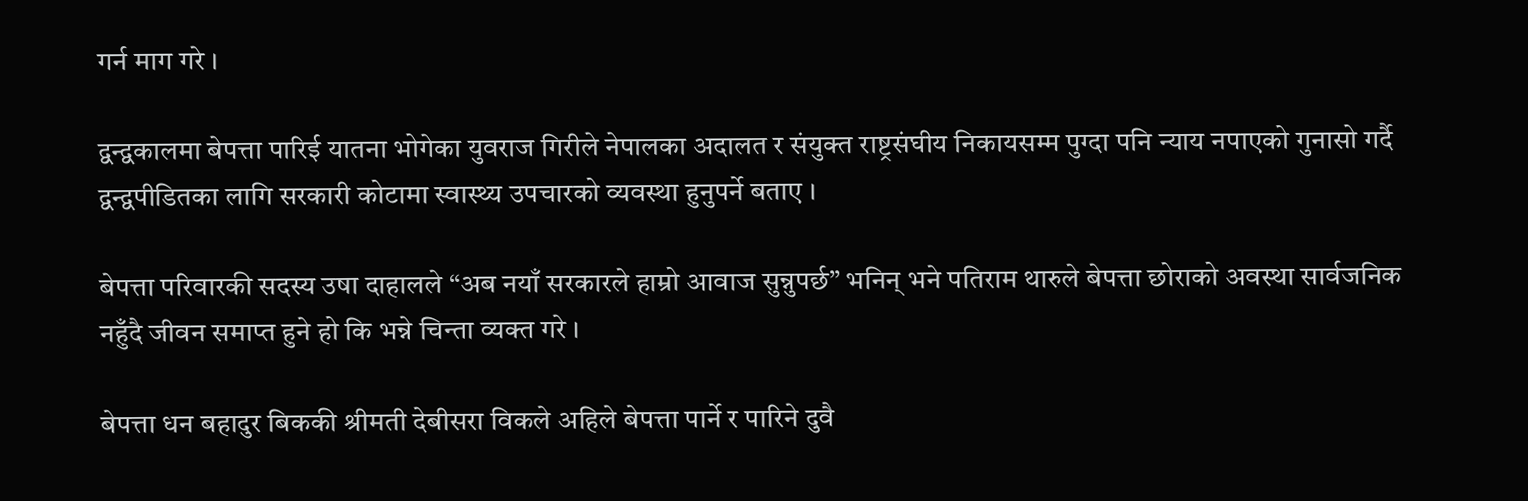गर्न माग गरे ।

द्वन्द्वकालमा बेपत्ता पारिई यातना भोगेका युवराज गिरीले नेपालका अदालत र संयुक्त राष्ट्रसंघीय निकायसम्म पुग्दा पनि न्याय नपाएको गुनासो गर्दै द्वन्द्वपीडितका लागि सरकारी कोटामा स्वास्थ्य उपचारको व्यवस्था हुनुपर्ने बताए ।

बेपत्ता परिवारकी सदस्य उषा दाहालले “अब नयाँ सरकारले हाम्रो आवाज सुन्नुपर्छ” भनिन् भने पतिराम थारुले बेपत्ता छोराको अवस्था सार्वजनिक नहुँदै जीवन समाप्त हुने हो कि भन्ने चिन्ता व्यक्त गरे ।

बेपत्ता धन बहादुर बिककी श्रीमती देबीसरा विकले अहिले बेपत्ता पार्ने र पारिने दुवै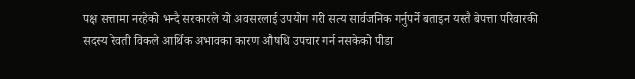पक्ष सत्तामा नरहेको भन्दै सरकारले यो अवसरलाई उपयोग गरी सत्य सार्वजनिक गर्नुपर्ने बताइन यस्तै बेपत्ता परिवारकी सदस्य रेवती विकले आर्थिक अभावका कारण औषधि उपचार गर्न नसकेको पीडा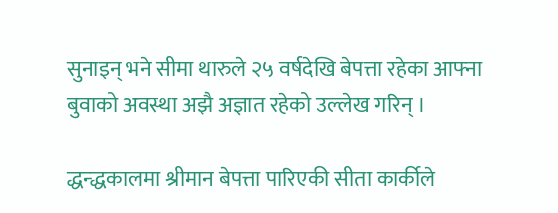सुनाइन् भने सीमा थारुले २५ वर्षदेखि बेपत्ता रहेका आफ्ना बुवाको अवस्था अझै अज्ञात रहेको उल्लेख गरिन् ।

द्धन्द्धकालमा श्रीमान बेपत्ता पारिएकी सीता कार्कीले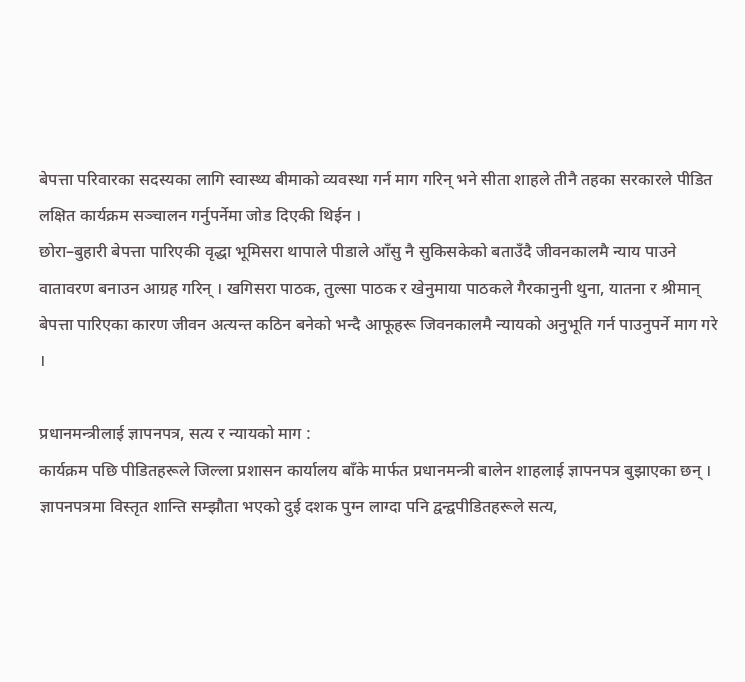बेपत्ता परिवारका सदस्यका लागि स्वास्थ्य बीमाको व्यवस्था गर्न माग गरिन् भने सीता शाहले तीनै तहका सरकारले पीडित लक्षित कार्यक्रम सञ्चालन गर्नुपर्नेमा जोड दिएकी थिईन ।
छोरा–बुहारी बेपत्ता पारिएकी वृद्धा भूमिसरा थापाले पीडाले आँसु नै सुकिसकेको बताउँदै जीवनकालमै न्याय पाउने वातावरण बनाउन आग्रह गरिन् । खगिसरा पाठक, तुल्सा पाठक र खेनुमाया पाठकले गैरकानुनी थुना, यातना र श्रीमान् बेपत्ता पारिएका कारण जीवन अत्यन्त कठिन बनेको भन्दै आफूहरू जिवनकालमै न्यायको अनुभूति गर्न पाउनुपर्ने माग गरे ।

प्रधानमन्त्रीलाई ज्ञापनपत्र, सत्य र न्यायको माग :
कार्यक्रम पछि पीडितहरूले जिल्ला प्रशासन कार्यालय बाँके मार्फत प्रधानमन्त्री बालेन शाहलाई ज्ञापनपत्र बुझाएका छन् । ज्ञापनपत्रमा विस्तृत शान्ति सम्झौता भएको दुई दशक पुग्न लाग्दा पनि द्वन्द्वपीडितहरूले सत्य,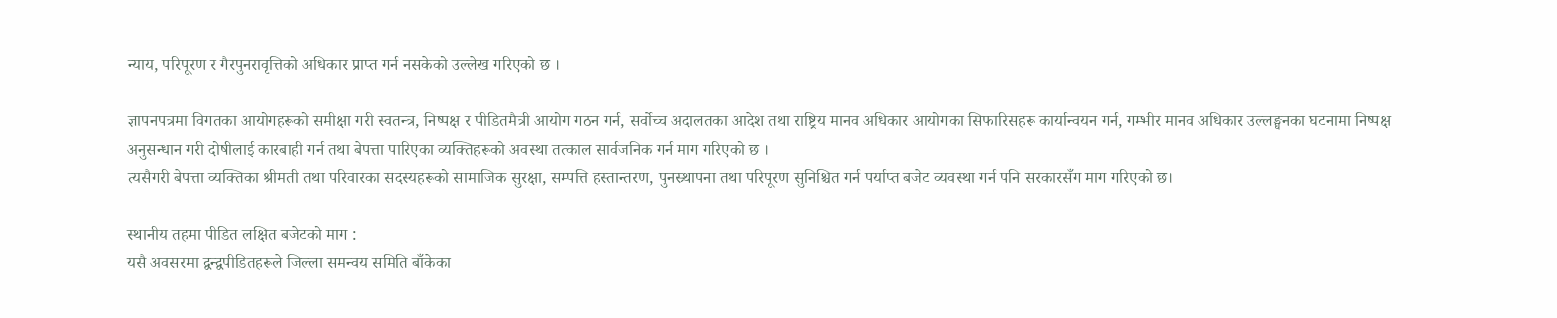न्याय, परिपूरण र गैरपुनरावृत्तिको अधिकार प्राप्त गर्न नसकेको उल्लेख गरिएको छ ।

ज्ञापनपत्रमा विगतका आयोगहरूको समीक्षा गरी स्वतन्त्र, निष्पक्ष र पीडितमैत्री आयोग गठन गर्न, सर्वोच्च अदालतका आदेश तथा राष्ट्रिय मानव अधिकार आयोगका सिफारिसहरू कार्यान्वयन गर्न, गम्भीर मानव अधिकार उल्लङ्घनका घटनामा निष्पक्ष अनुसन्धान गरी दोषीलाई कारबाही गर्न तथा बेपत्ता पारिएका व्यक्तिहरूको अवस्था तत्काल सार्वजनिक गर्न माग गरिएको छ ।
त्यसैगरी बेपत्ता व्यक्तिका श्रीमती तथा परिवारका सदस्यहरूको सामाजिक सुरक्षा, सम्पत्ति हस्तान्तरण, पुनस्र्थापना तथा परिपूरण सुनिश्चित गर्न पर्याप्त बजेट व्यवस्था गर्न पनि सरकारसँग माग गरिएको छ।

स्थानीय तहमा पीडित लक्षित बजेटको माग :
यसै अवसरमा द्वन्द्वपीडितहरूले जिल्ला समन्वय समिति बाँकेका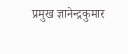प्रमुख ज्ञानेन्द्रकुमार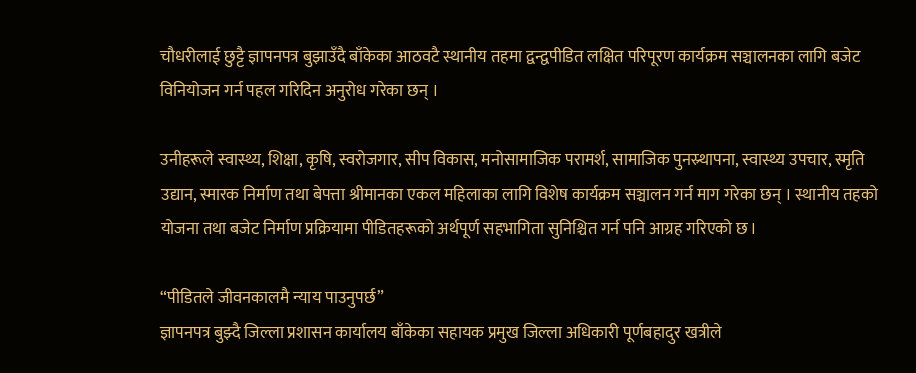चौधरीलाई छुट्टै ज्ञापनपत्र बुझाउँदै बाँकेका आठवटै स्थानीय तहमा द्वन्द्वपीडित लक्षित परिपूरण कार्यक्रम सञ्चालनका लागि बजेट विनियोजन गर्न पहल गरिदिन अनुरोध गरेका छन् ।

उनीहरूले स्वास्थ्य, शिक्षा, कृषि, स्वरोजगार, सीप विकास, मनोसामाजिक परामर्श, सामाजिक पुनस्र्थापना, स्वास्थ्य उपचार, स्मृति उद्यान, स्मारक निर्माण तथा बेपत्ता श्रीमानका एकल महिलाका लागि विशेष कार्यक्रम सञ्चालन गर्न माग गरेका छन् । स्थानीय तहको योजना तथा बजेट निर्माण प्रक्रियामा पीडितहरूको अर्थपूर्ण सहभागिता सुनिश्चित गर्न पनि आग्रह गरिएको छ।

“पीडितले जीवनकालमै न्याय पाउनुपर्छ”
ज्ञापनपत्र बुझ्दै जिल्ला प्रशासन कार्यालय बाँकेका सहायक प्रमुख जिल्ला अधिकारी पूर्णबहादुर खत्रीले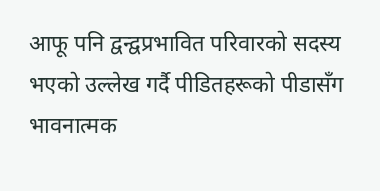आफू पनि द्वन्द्वप्रभावित परिवारको सदस्य भएको उल्लेख गर्दै पीडितहरूको पीडासँग भावनात्मक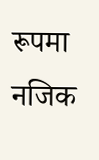रूपमा नजिक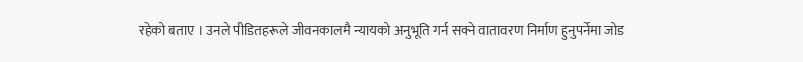रहेको बताए । उनले पीडितहरूले जीवनकालमै न्यायको अनुभूति गर्न सक्ने वातावरण निर्माण हुनुपर्नेमा जोड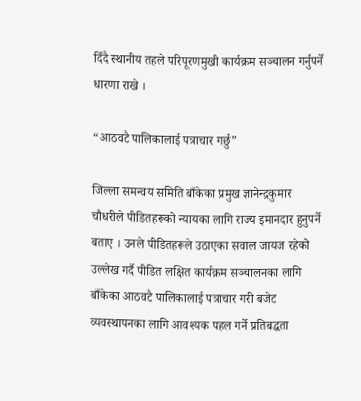दिँदै स्थानीय तहले परिपूरणमुखी कार्यक्रम सञ्चालन गर्नुपर्ने धारणा राखे ।

“आठवटै पालिकालाई पत्राचार गर्छु”

जिल्ला समन्वय समिति बाँकेका प्रमुख ज्ञानेन्द्रकुमार चौधरीले पीडितहरूको न्यायका लागि राज्य इमानदार हुनुपर्ने बताए । उनले पीडितहरूले उठाएका सवाल जायज रहेको उल्लेख गर्दै पीडित लक्षित कार्यक्रम सञ्चालनका लागि बाँकेका आठवटै पालिकालाई पत्राचार गरी बजेट व्यवस्थापनका लागि आवश्यक पहल गर्ने प्रतिबद्धता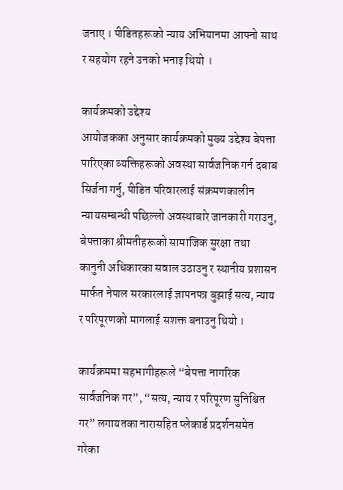जनाए । पीडितहरूको न्याय अभियानमा आफ्नो साथ र सहयोग रहने उनको भनाइ थियो ।

कार्यक्रमको उद्देश्य
आयोजकका अनुसार कार्यक्रमको मुख्य उद्देश्य बेपत्ता पारिएका व्यक्तिहरूको अवस्था सार्वजनिक गर्न दबाब सिर्जना गर्नु, पीडित परिवारलाई संक्रमणकालीन न्यायसम्बन्धी पछिल्लो अवस्थाबारे जानकारी गराउनु, बेपत्ताका श्रीमतीहरूको सामाजिक सुरक्षा तथा कानुनी अधिकारका सवाल उठाउनु र स्थानीय प्रशासन मार्फत नेपाल सरकारलाई ज्ञापनपत्र बुझाई सत्य, न्याय र परिपूरणको मागलाई सशक्त बनाउनु थियो ।

कार्यक्रममा सहभागीहरूले “बेपत्ता नागरिक सार्वजनिक गर”, “सत्य, न्याय र परिपूरण सुनिश्चित गर” लगायतका नारासहित प्लेकार्ड प्रदर्शनसमेत गरेका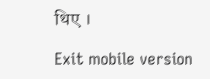थिए ।

Exit mobile version